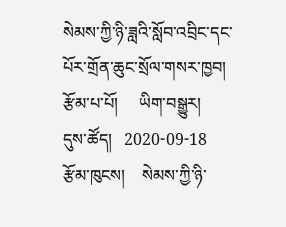སེམས་ཀྱི་ཉི་ཟླའི་སློབ་འབྲིང་དང་པོར་གྲོན་ཆུང་སྲོལ་གསར་ཁྱབ།
རྩོམ་པ་པོ།     ཡིག་བསྒྱུར།       དུས་ཚོད།   2020-09-18   རྩོམ་ཁུངས།    སེམས་ཀྱི་ཉི་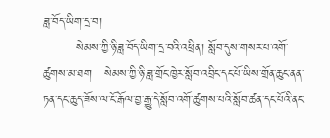ཟླ་བོད་ཡིག་དྲ་བ།
        སེམས་ཀྱི་ཉི་ཟླ་བོད་ཡིག་དྲ་བའི་འཕྲིན། སློབ་དུས་གསར་པ་འགོ་ཚུགས་མ་ཐག   སེམས་ཀྱི་ཉི་ཟླ་གྲོང་ཁྱེར་སློབ་འབྲིང་དང་པོ་ཡིས་གྲོན་ཆུང་ནན་ཏན་དང་ཆུད་ཟོས་ལ་ངོ་རྒོལ་བྱ་རྒྱུ་དེ་སློབ་འགོ་ཚུགས་པའི་སློབ་ཚན་དང་པོའི་ནང་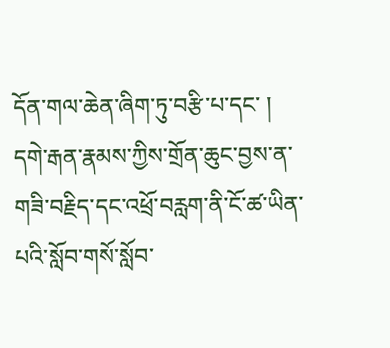དོན་གལ་ཆེན་ཞིག་ཏུ་བརྩི་པ་དང་ ། དགེ་རྒན་རྣམས་ཀྱིས་གྲོན་ཆུང་བྱས་ན་གཟི་བརྗིད་དང་འཕྲོ་བརླག་ནི་ངོ་ཚ་ཡིན་པའི་སློབ་གསོ་སློབ་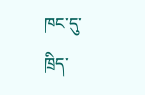ཁང་དུ་ཁྲིད་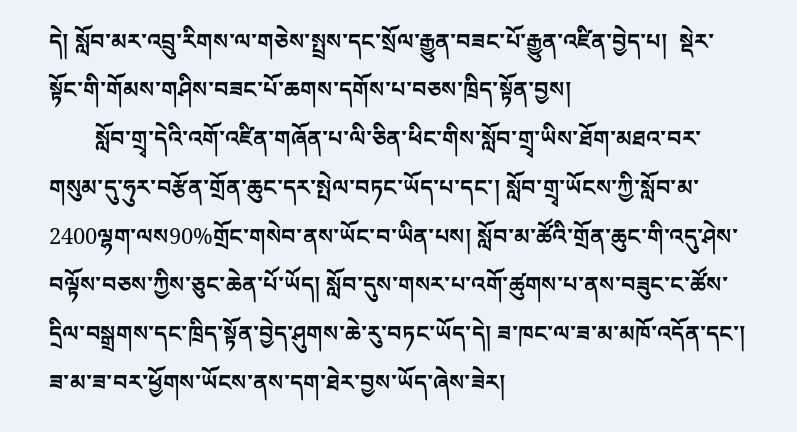དེ། སློབ་མར་འབྲུ་རིགས་ལ་གཅེས་སྤྲས་དང་སྲོལ་རྒྱུན་བཟང་པོ་རྒྱུན་འཛིན་བྱེད་པ།  སྡེར་སྟོང་གི་གོམས་གཤིས་བཟང་པོ་ཆགས་དགོས་པ་བཅས་ཁྲིད་སྟོན་བྱས།
        སློབ་གྲྭ་དེའི་འགོ་འཛིན་གཞོན་པ་ལི་ཅིན་ཕིང་གིས་སློབ་གྲྭ་ཡིས་ཐོག་མཐའ་བར་གསུམ་དུ་ཧུར་བརྩོན་གྲོན་ཆུང་དར་སྤེལ་བཏང་ཡོད་པ་དང་། སློབ་གྲྭ་ཡོངས་ཀྱི་སློབ་མ་2400ལྷག་ལས90%གྲོང་གསེབ་ནས་ཡོང་བ་ཡིན་པས། སློབ་མ་ཚོའི་གྲོན་ཆུང་གི་འདུ་ཤེས་བལྟོས་བཅས་ཀྱིས་ཅུང་ཆེན་པོ་ཡོད། སློབ་དུས་གསར་པ་འགོ་ཚུགས་པ་ནས་བཟུང་ང་ཚོས་དྲིལ་བསྒྲགས་དང་ཁྲིད་སྟོན་བྱེད་ཤུགས་ཆེ་རུ་བཏང་ཡོད་དེ། ཟ་ཁང་ལ་ཟ་མ་མཁོ་འདོན་དང་། ཟ་མ་ཟ་བར་ཕྱོགས་ཡོངས་ནས་དག་ཐེར་བྱས་ཡོད་ཞེས་ཟེར།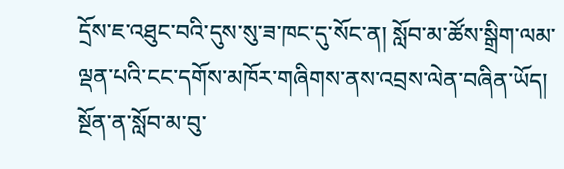དྲོས་ཇ་འཐུང་བའི་དུས་སུ་ཟ་ཁང་དུ་སོང་ན། སློབ་མ་ཚོས་སྒྲིག་ལམ་ལྡན་པའི་ངང་དགོས་མཁོར་གཞིགས་ནས་འབྲས་ལེན་བཞིན་ཡོད། སྔོན་ན་སློབ་མ་བུ་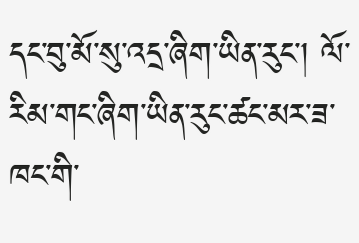དང་བུ་མོ་སུ་འདྲ་ཞིག་ཡིན་རུང་། ལོ་རིམ་གང་ཞིག་ཡིན་རུང་ཚང་མར་ཟ་ཁང་གི་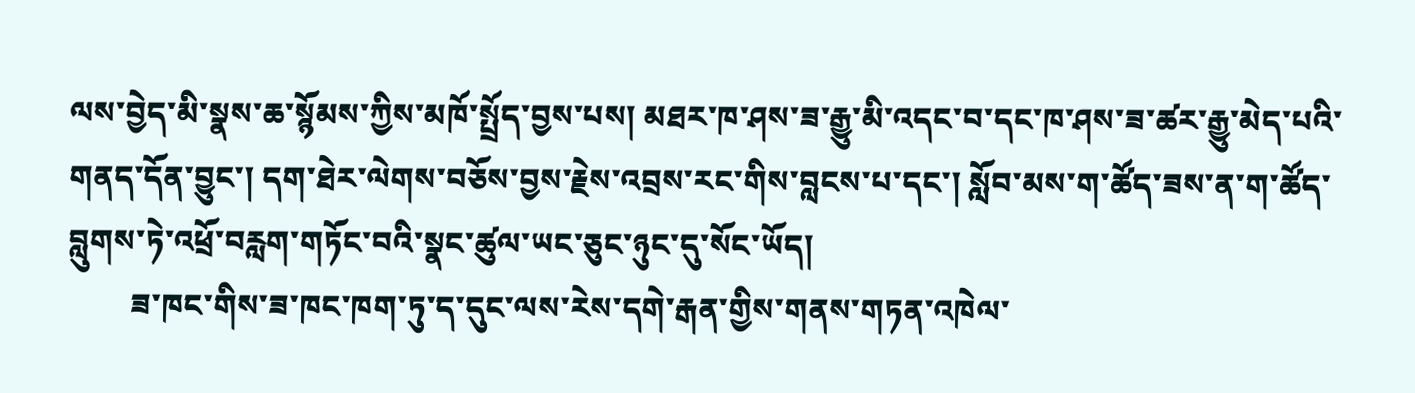ལས་བྱེད་མི་སྣས་ཆ་སྙོམས་ཀྱིས་མཁོ་སྤྲོད་བྱས་པས། མཐར་ཁ་ཤས་ཟ་རྒྱུ་མི་འདང་བ་དང་ཁ་ཤས་ཟ་ཚར་རྒྱུ་མེད་པའི་གནད་དོན་བྱུང་། དག་ཐེར་ལེགས་བཅོས་བྱས་རྗེས་འབྲས་རང་གིས་བླངས་པ་དང་། སློབ་མས་ག་ཚོད་ཟས་ན་ག་ཚོད་བླུགས་ཏེ་འཕྲོ་བརླག་གཏོང་བའི་སྣང་ཚུལ་ཡང་ཅུང་ཉུང་དུ་སོང་ཡོད།
        ཟ་ཁང་གིས་ཟ་ཁང་ཁག་ཏུ་ད་དུང་ལས་རེས་དགེ་རྒན་གྱིས་གནས་གཏན་འཁེལ་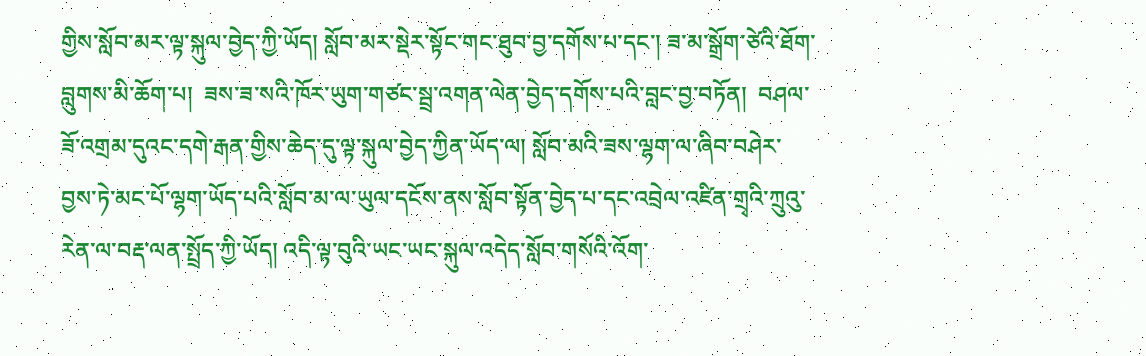གྱིས་སློབ་མར་ལྟ་སྐུལ་བྱེད་ཀྱི་ཡོད། སློབ་མར་སྡེར་སྟོང་གང་ཐུབ་བྱ་དགོས་པ་དང་། ཟ་མ་སྒྲོག་ཙེའི་ཐོག་བླུགས་མི་ཆོག་པ།  ཟས་ཟ་སའི་ཁོར་ཡུག་གཙང་སྦྲ་འགན་ལེན་བྱེད་དགོས་པའི་བླང་བྱ་བཏོན།  བཤལ་ཟོ་འགྲམ་དུའང་དགེ་རྒན་གྱིས་ཆེད་དུ་ལྟ་སྐུལ་བྱེད་ཀྱིན་ཡོད་ལ། སློབ་མའི་ཟས་ལྷག་ལ་ཞིབ་བཤེར་བྱས་ཏེ་མང་པོ་ལྷག་ཡོད་པའི་སློབ་མ་ལ་ཡུལ་དངོས་ནས་སློབ་སྟོན་བྱེད་པ་དང་འབྲེལ་འཛིན་གྲྭའི་ཀྲུའུ་རེན་ལ་བརྡ་ལན་སྤྲོད་ཀྱི་ཡོད། འདི་ལྟ་བུའི་ཡང་ཡང་སྐུལ་འདེད་སློབ་གསོའི་འོག་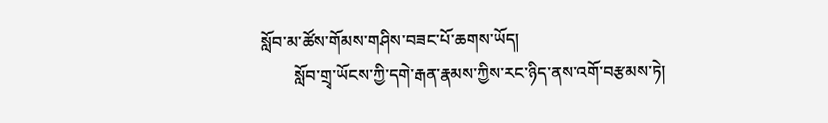སློབ་མ་ཚོས་གོམས་གཤིས་བཟང་པོ་ཆགས་ཡོད།
        སློབ་གྲྭ་ཡོངས་ཀྱི་དགེ་རྒན་རྣམས་ཀྱིས་རང་ཉིད་ནས་འགོ་བརྩམས་ཏེ།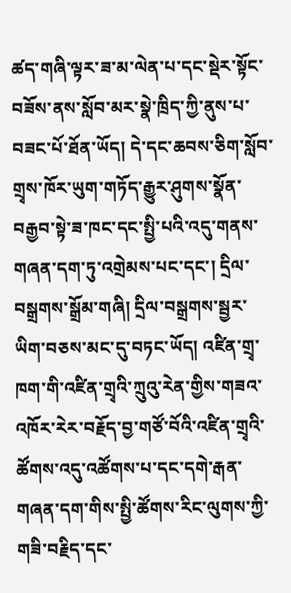ཚད་གཞི་ལྟར་ཟ་མ་ལེན་པ་དང་སྡེར་སྟོང་བཟོས་ནས་སློབ་མར་སྣེ་ཁྲིད་ཀྱི་ནུས་པ་བཟང་པོ་ཐོན་ཡོད། དེ་དང་ཆབས་ཅིག་སློབ་གྲྭས་ཁོར་ཡུག་གཏོད་རྒྱུར་ཤུགས་སྣོན་བརྒྱབ་སྟེ་ཟ་ཁང་དང་སྤྱི་པའི་འདུ་གནས་གཞན་དག་ཏུ་འགྲེམས་པང་དང་། དྲིལ་བསྒྲགས་སྒྲོམ་གཞི། དྲིལ་བསྒྲགས་སྦྱར་ཡིག་བཅས་མང་དུ་བཏང་ཡོད། འཛིན་གྲྭ་ཁག་གི་འཛིན་གྲྭའི་ཀྲུའུ་རེན་གྱིས་གཟའ་འཁོར་རེར་བརྗོད་བྱ་གཙོ་བོའི་འཛིན་གྲྭའི་ཚོགས་འདུ་འཚོགས་པ་དང་དགེ་རྒན་གཞན་དག་གིས་སྤྱི་ཚོགས་རིང་ལུགས་ཀྱི་གཟི་བརྗིད་དང་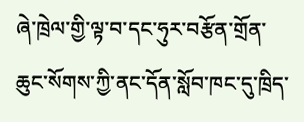ཞེ་ཁྲེལ་གྱི་ལྟ་བ་དང་ཧུར་བརྩོན་གྲོན་ཆུང་སོགས་ཀྱི་ནང་དོན་སློབ་ཁང་དུ་ཁྲིད་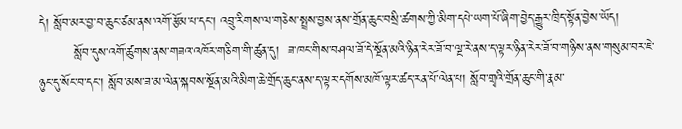དེ། སློབ་མར་བྱ་བ་ཆུང་ཙམ་ནས་འགོ་རྩོམ་པ་དང་། འབྲུ་རིགས་ལ་གཅེས་སྤྲས་བྱས་ནས་གྲོན་ཆུང་བསྲི་ཚགས་ཀྱི་མིག་དཔེ་ཡག་པོ་ཞིག་བྱེད་རྒྱུར་ཁྲིད་སྟོན་བྱེས་ཡོད།
        སློབ་དུས་འགོ་ཚུགས་ནས་གཟའ་འཁོར་གཅིག་གི་ཚུན་དུ།  ཟ་ཁང་གིས་བཤལ་ཟོ་དེ་སྔོན་མའི་ཉིན་རེར་ཟོ་བ་ལྔ་རེ་ནས་ད་ལྟར་ཉིན་རེར་ཟོ་བ་གཉིས་ནས་གསུམ་བར་ཇེ་ཉུང་དུ་སོང་བ་དང་། སློབ་མས་ཟ་མ་ལེན་སྐབས་སྔོན་མའི་མིག་ཆེ་གྲོད་ཆུང་ནས་ད་ལྟར་དགོས་མཁོ་ལྟར་ཚད་རན་པོ་ལེན་པ། སློབ་གྲྭའི་གྲོན་ཆུང་གི་རྣམ་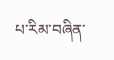པ་རིམ་བཞིན་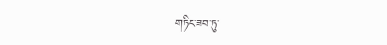གཏིང་ཟབ་ཏུ་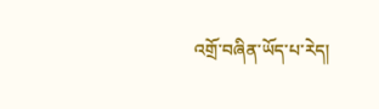འགྲོ་བཞིན་ཡོད་པ་རེད།